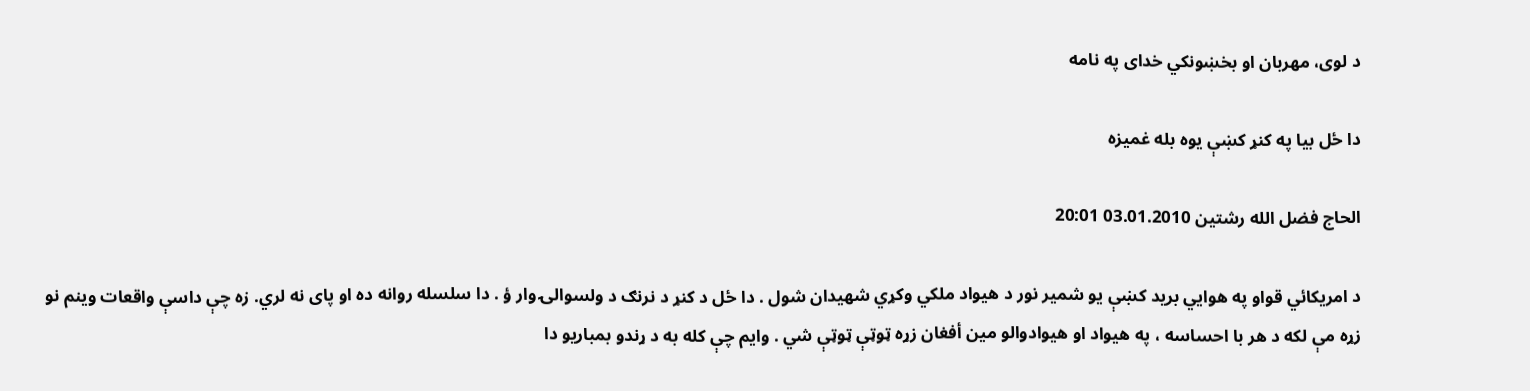د لوی، مهربان او بخښونکي خدای په نامه

دا ځل بيا په كنړ كښې يوه بله غميزه

الحاج فضل الله رشتين 03.01.2010 20:01

د امريكائي قواو په هوايي بريد كښې يو شمير نور د هيواد ملكي وكړي شهيدان شول . دا ځل د كنړ د نرنګ د ولسوالۍ وار ؤ . دا سلسله روانه ده او پاى نه لري. زه چې داسې واقعات وينم نو زړه مې لكه د هر با احساسه ، په هيواد او هيوادوالو مين أفغان زړه ټوټې ټوټې شي . وايم چې كله به د ړندو بمباريو دا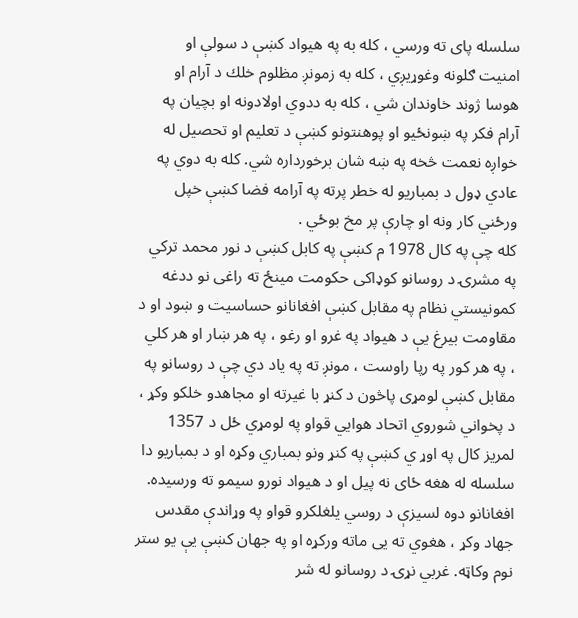سلسله پاى ته ورسي ، كله به په هيواد كښې د سولې او امنيت ګلونه وغوړيږي ، كله به زمونږ مظلوم خلك د آرام او هوسا ژوند خاوندان شي ، كله به ددوي اولادونه او بچيان په آرام فكر په ښونځيو او پوهنتونو كښې د تعليم او تحصيل له خواږه نعمت څخه په ښه شان برخورداره شي. كله به دوي په عادي ډول د بمباريو له خطر پرته په آرامه فضا كښې خپل ورځني كار ونه او چارې پر مخ بوځي .
کله چې په كال 1978 م كښې په كابل كښې د نور محمد تركي په مشرۍ د روسانو كوډاكی حكومت مينځ ته راغى نو ددغه كمونيستي نظام په مقابل كښې افغانانو حساسيت و ښود او د مقاومت بيرغ يې د هيواد په غرو او رغو ، په هر ښار او هر كلي ، په هر كور په رپا راوست ، مونږ ته په ياد دي چې د روسانو په مقابل كښې لومړی پاڅون د كنړ با غيرته او مجاهدو خلكو وكړ ، د پخواني شوروي اتحاد هوايي قواو په لومړي ځل د 1357 لمريز كال په اوړ ي كښې په كنړ ونو بمباري وكړه او د بمباريو دا سلسله له هغه ځاى نه پيل او د هيواد نورو سيمو ته ورسيده.
افغانانو دوه لسيزې د روسي يلغلكرو قواو په وړاندې مقدس جهاد وكړ ، هغوي ته يى ماته وركړه او په جهان كښې يې يو ستر نوم وكاټه. غربي نړۍ د روسانو له شر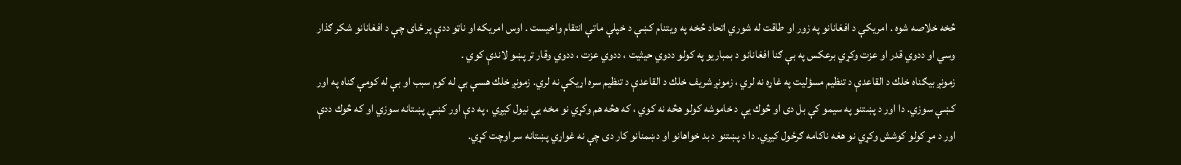څخه خلاصه شوه . امريكې د افغانانو په زور او طاقت له شوري اتحاد څخه په ويتنام كښې د خپلې ماتې انتقام واخيست . اوس امريكه او ناټو ددې پر ځاى چې د افغانانو شكر ګذار وسي او ددوي قدر او عزت وكړي برعكس په بې ګنا افغانانو د بمباريو په كولو ددوي حيثيت ، ددوي عزت ، ددوي وقار تر پښو لاندې كوي .
زمونږ بيګناه خلك د القاعدې د تنظيم مسؤليت په غاړه نه لري ، زمونږ شريف خلك د القاعدې د تنظيم سره اړيكې نه لري. زمونږ خلك هسې بې له كوم سبب او بې له كومې ګناه په اور كښې سوزي. دا اور د پښتنو په سيمو كې بل دى او څوك يې د خاموشه كولو هڅه نه كوي ، كه هڅه هم وكړي نو مخه يې نيول كيږي ، په دې اور كښې پښتانه سوزي او كه څوك ددې اور د مړ كولو كوشش وكړي نو هغه ناكامه ګرځول كيږي. دا د پښتنو د بد خواهانو او دښمنانو كار دى چې نه غواړي پښتانه سر اوچت كړي.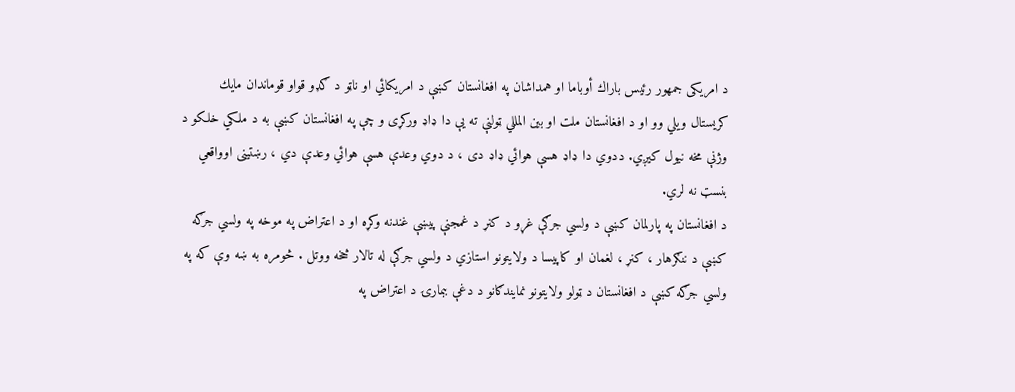د امريكى جمهور رئيس باراك أوباما او همداشان په افغانستان كښې د امريكائي او ناټو د ګډو قواو قوماندان مايك كريستال ويلي وو او د افغانستان ملت او بين المللي ټولنې ته يې دا ډاډ وركړی و چې په افغانستان كښې به د ملكي خلكو د وژنې مخه نيول كيږي. ددوي دا ډاډ هسې هوائي ډاډ دى ، د دوي وعدې هسې هوائي وعدې دي ، رښتينى اوواقعي بنسټ نه لري.
د افغانستان په پارلمان كښې د ولسي جرګې غړو د كنړ د غمجنې پيښې غندنه وكړه او د اعتراض په موخه په ولسي جرګه كښې د ننګرهار ، کنړ ، لغمان او كاپيسا د ولايتونو استازي د ولسي جرګې له تالار څخه ووتل . څومره به ښه وې كه په ولسي جرګه كښې د افغانستان د ټولو ولايتونو نمايندګانو د دغې ببمارۍ د اعتراض په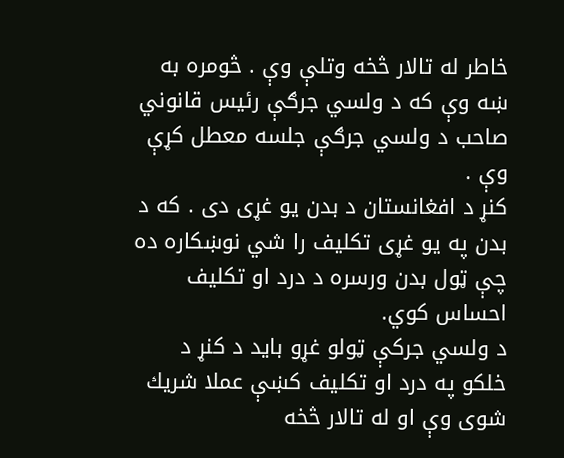خاطر له تالار څخه وتلې وې . څومره به ښه وې كه د ولسي جرګې رئيس قانوني صاحب د ولسي جرګې جلسه معطل كړې وې .
كنړ د افغانستان د بدن يو غړى دى . كه د بدن په يو غړى تكليف را شي نوښكاره ده چې ټول بدن ورسره د درد او تكليف احساس كوي.
د ولسي جركې ټولو غړو بايد د كنړ د خلكو په درد او تكليف كښې عملا شريك شوى وې او له تالار څخه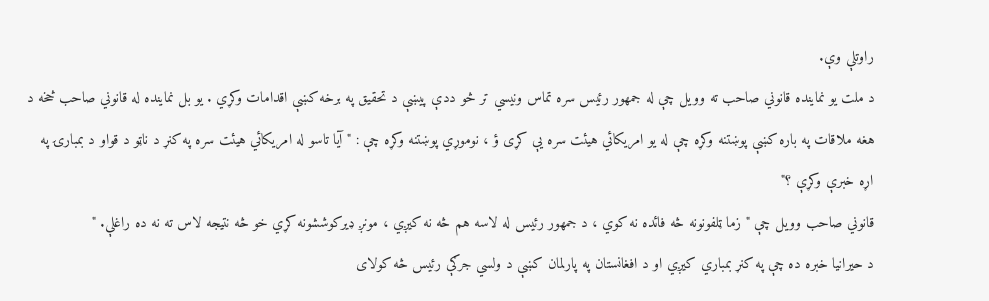راوتلې وې.
د ملت يو نماينده قانوني صاحب ته وويل چې له جمهور رئيس سره تماس ونيسي تر څو ددې پيښې د تحقيق په برخه كښې اقدامات وكړي . يو بل نماينده له قانوني صاحب څخه د هغه ملاقات په باره كښې پوښتنه وكړه چې له يو امريكائي هيئت سره يې كړى ؤ ، نوموړي پوښتنه وكړه چې : " آيا تاسو له امريكائي هيئت سره په كنړ د ناټو د قواو د بمبارۍ په اړه خبرې وكړې ؟"
قانوني صاحب وويل چې " زما ټلفونونه څه فائده نه كوي ، د جمهور رئيس له لاسه هم څه نه كيږي ، مونږ ډيركوششونه كړي خو څه نتيجه لاس ته نه ده راغلې. "
د حيرانيا خبره ده چې په كنړ بمباري كيږي او د افغانستان په پارلمان كښې د ولسي جرګې رئيس څه كولاى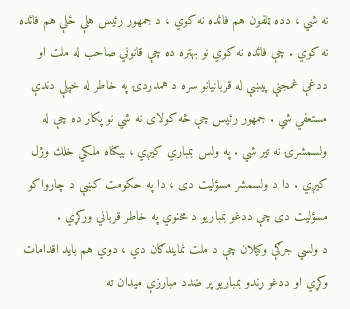نه شي ، دده ټلفون هم فائده نه كوي ، د جمهور رئيس هلې ځلې هم فائده نه كوي . چې فائده نه كوي نو بهتره ده چې قانوني صاحب له ملت او ددغې غمجنې پيښې له قربانيانو سره د همدردۍ په خاطر له خپلې دندې مستعفي شي . جمهور رئيس چې څه كولاى نه شي نو پكار ده چې له ولسمشرۍ نه تير شي . په ولس بمباري كيږي ، بيګناه ملكي خلك وژل كيږي . دا د ولسمشر مسؤليت دى ، دا په حكومت كښې د چارواكو مسؤليت دى چې ددغو بمباريو د مخنوي په خاطر قرباني وركړي .
د ولسي جرګې وكيلان چې د ملت نمايندګان دي ، دوي هم بايد اقدامات وكړي او ددغو ړندو بمباريو پر ضدد مبارزې ميدان ته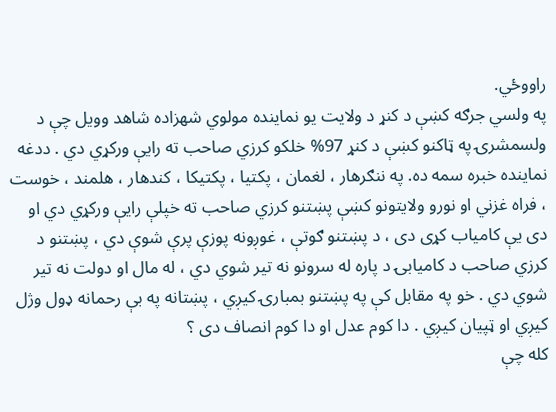راووځي.
په ولسي جرګه كښې د كنړ د ولايت يو نماينده مولوي شهزاده شاهد وويل چې د ولسمشرۍ په ټاكنو كښې د كنړ 97% خلكو كرزي صاحب ته رايې وركړي دي . ددغه نماينده خبره سمه ده. په ننګرهار ، لغمان ، پكتيا ، پكتيكا ، كندهار ، هلمند ، خوست ، فراه غزني او نورو ولايتونو كښې پښتنو كرزي صاحب ته خپلې رايې وركړي دي او دى يې كامياب كړی دى ، د پښتنو ګوتې ، غوږونه پوزې پرې شوې دي ، پښتنو د كرزي صاحب د كاميابۍ د پاره له سرونو نه تير شوي دي ، له مال او دولت نه تير شوي دي . خو په مقابل كې په پښتنو بمبارۍ كيږي ، پښتانه په بې رحمانه ډول وژل كيږي او ټپيان كيږي . دا كوم عدل او دا كوم انصاف دى ؟
كله چې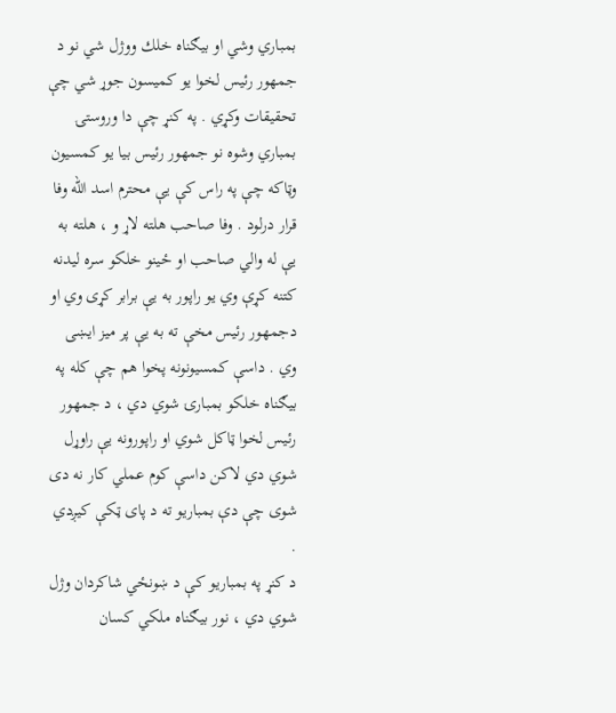بمباري وشي او بيګناه خلك ووژل شي نو د جمهور رئيس لخوا يو كميسون جوړ شي چې تحقيقات وكړي . په كنړ چې دا وروستۍ بمباري وشوه نو جمهور رئيس بيا يو كمسيون وټاكه چې په راس كې يې محترم اسد الله وفا قرار درلود . وفا صاحب هلته لاړ و ، هلته به يې له والي صاحب او ځينو خلكو سره ليدنه كتنه كړې وي يو راپور به يې برابر كړى وي او دجمهور رئيس مخې ته به يې پر ميز ايښى وي . داسې كمسيونونه پخوا هم چې كله په بيګناه خلكو بمبارۍ شوي دي ، د جمهور رئيس لخوا ټاكل شوي او راپورونه يې راوړل شوي دي لاكن داسې كوم عملي كار نه دى شوى چې دې بمباريو ته د پاى ټكې كيږدي .
د كنړ په بمباريو كې د ښونځي شاكردان وژل شوي دي ، نور بيګناه ملكي كسان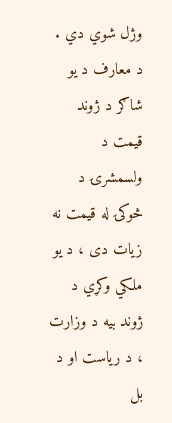وژل شوي دي . د معارف د يو شاګر د ژوند قيمت د ولسمشرۍ د څوكۍ له قيمت نه زيات دى ، د يو ملكي وكړي د ژوند بيه د وزارت ، د رياست او د بل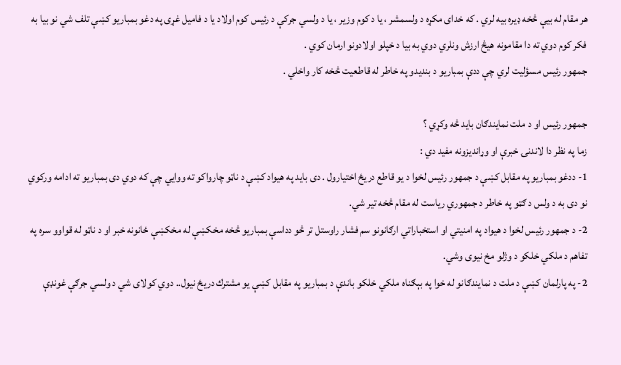هر مقام له بيې څخه ډيره بيه لري . كه خداى مكړه د ولسمشر ، يا د كوم وزير ، يا د ولسي جركې د رئيس كوم اولاد يا د فاميل غړى په دغو بمباريو كښې تلف شي نو بيا به فكر كوم دوي ته دا مقامونه هيڅ ارزش ونلري دوي به بيا د خپلو اولادونو ارمان كوي .
جمهور رئيس مسؤليت لري چې ددې بمباريو د بنديدو په خاطر له قاطعيت څخه كار واخلي .

جمهور رئيس او د ملت نمايندګان بايد څه وكړي ؟
زما په نظر دا لاندنۍ خبرې او وړانديزونه مفيد دي :
1- ددغو بمباريو په مقابل كښې د جمهور رئيس لخوا د يو قاطع دريځ اختيارول . دى بايد په هيواد كښې د ناټو چارواكو ته ووايي چې كه دوي دى بمباريو ته ادامه وركوي نو دى به د ولس د ګټو په خاطر د جمهوري رياست له مقام څخه تير شي.
2- د جمهور رئيس لخوا د هيواد په امنيتي او استخباراتي ارګانونو سم فشار راوستل تر څو دداسې بمباريو څخه مخكښې له مخكښې ځانونه خبر او د ناټو له قواوو سره په تفاهم د ملكي خلكو د وژلو مخ نيوى وشي.
2- په پارلمان كښې د ملت د نمايندګانو له خوا په بېګناه ملكي خلكو باندې د بمباريو په مقابل كښې يو مشترك دريځ نيول.. دوي كولاى شي د ولسي جرګې غونډې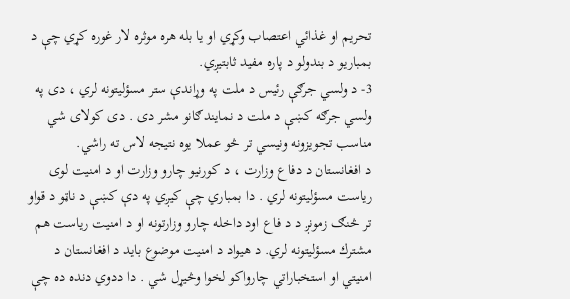تحريم او غذائي اعتصاب وكړي او يا بله هره موثره لار غوره كړي چې د بمباريو د بندولو د پاره مفيد ثابتيږي.
3- د ولسي جرګې رئيس د ملت په وړاندې ستر مسؤليتونه لري ، دى په ولسي جرګه كښې د ملت د نمايندګانو مشر دى . دى كولاى شي مناسب تجويزونه ونيسي تر څو عملا يوه نتيجه لاس ته راشي.
د افغانستان د دفاع وزارت ، د كورنيو چارو وزارت او د امنيت لوى رياست مسؤليتونه لري . دا بمباري چې كيږي په دې كښې د ناټو د قواو تر څنګ زمونږ د د فاع اود داخله چارو وزارتونه او د امنيت رياست هم مشترك مسؤليتونه لري. د هيواد د امنيت موضوع بايد د افغانستان د امنيتي او استخباراتي چارواكو لخوا وڅيړل شي . دا ددوي دنده ده چې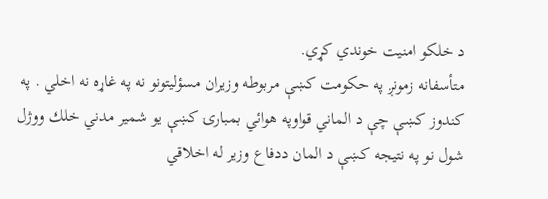د خلكو امنيت خوندي كړي.
متأسفانه زمونږ په حكومت كښې مربوطه وزيران مسؤليتونو نه په غاړه نه اخلي . په كندوز كښې چې د الماني قواوپه هوائي بمبارۍ كښې يو شمير مدني خلك ووژل شول نو په نتيجه كښې د المان ددفاع وزير له اخلاقي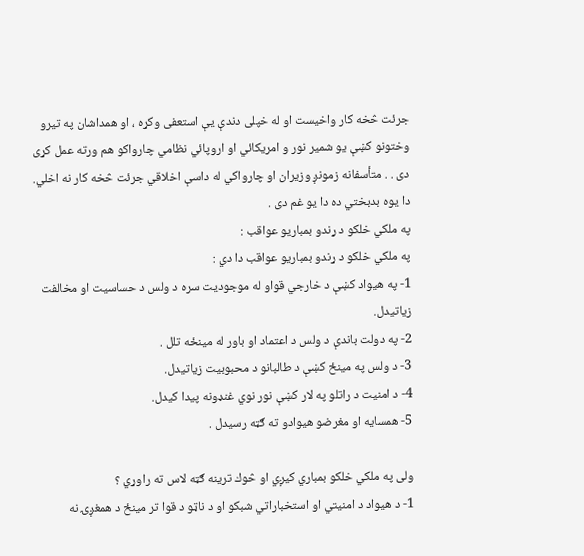جرئت څخه كار واخيست او له خپلى دندې يې استعفى وكړه ، او همداشان په تيرو وختونو كښې يو شمير نور و امريكائي او اروپائي نظامي چارواكو هم ورته عمل كړى دى . . متأسفانه زمونږ وزيران او چارواكي له داسې اخلاقي جرئت څخه كار نه اخلي. دا يوه بدبختي ده دا يو غم دى .
په ملكي خلكو د ړندو بمباريو عواقب :
په ملكي خلكو د ړندو بمباريو عواقب دا دي :
1- په هيواد كښې د خارجي قواو له موجوديت سره د ولس د حساسيت او مخالفت زياتيدل.
2- په دولت باندې د ولس د اعتماد او باور له مينځه تلل .
3- د ولس په مينځ كښې د طالبانو د محبوبيت زياتيدل.
4- د امنيت د راتلو په لار كښې نور نوي غنډونه پيدا كيدل.
5- همسايه او مغرضو هيوادو ته ګټه رسيدل .

ولى په ملكي خلكو بمباري كيږي او څوك ترينه ګټه لاس ته راوړي ؟
1- د هيواد د امنيتي او استخباراتي شبكو او د ناټو د قوا تر مينځ د همغږۍ نه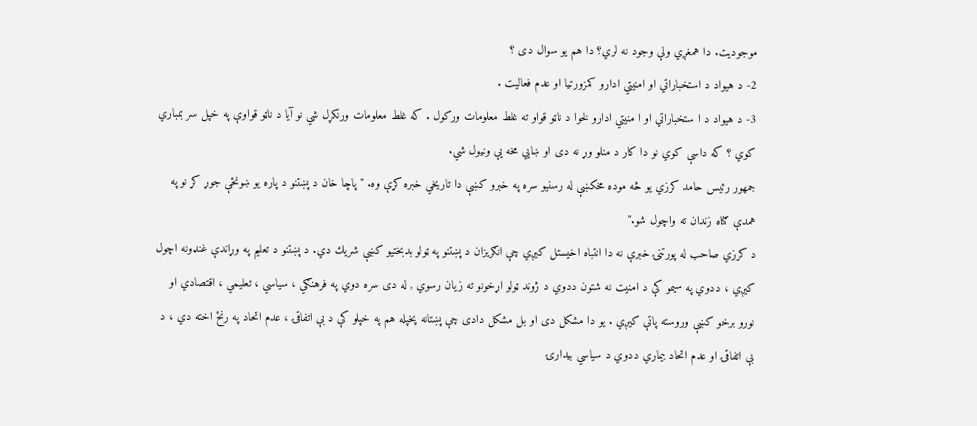موجوديت. دا همغږي ولې وجود نه لري؟ دا هم يو سوال دى ؟
2- د هيواد د استخباراتي او امنيتي ادارو كمزورتيا او عدم فعاليت .
3- د هيواد د ا ستخباراتي او ا منيتي ادارو لخوا د ناټو قواو ته غلط معلومات وركول . كه غلط معلومات ورنكړل شي نو آيا د ناټو قواوې په خپل سر بمباري كوي ؟ كه داسې كوي نو دا كار د منلو وړ نه دى او ښايي مخه يې ونيول شي.
جمهور رئيس حامد كرزي يو څه موده مخكښې له رسنيو سره په خبرو كښې دا تاريخي خبره كړې وه. " پاچا خان د پښتنو د پاره يو ښونځې جوړ كړ نو په همدې ګناه زندان ته واچول شو."
د كرزي صاحب له پورتنۍ خبرې نه دا انتباه اخيستل كيږي چې انګريزان د پښتنو په ټولو بدبختيو كښې شريك دي. د پښتنو د تعليم په وړاندې غنډونه اچول كيږي ، ددوي په سيمو كې د امنيت نه شتون ددوي د ژوند ټولو اړخونو ته زيان رسوي , له دى سره دوي په فرهنګي ، سياسي ، تعليمي ، اقتصادي او نورو برخو كښې وروسته پاتې كيږي . يو دا مشكل دى او بل مشكل دادى چې پښتانه پخپله هم په خپلو كې د بې اتفاقۍ ، عدم اتحاد په رنځ اخته دي ، د بې اتفاقۍ او عدم اتحاد بيماري ددوي د سياسي بيدارۍ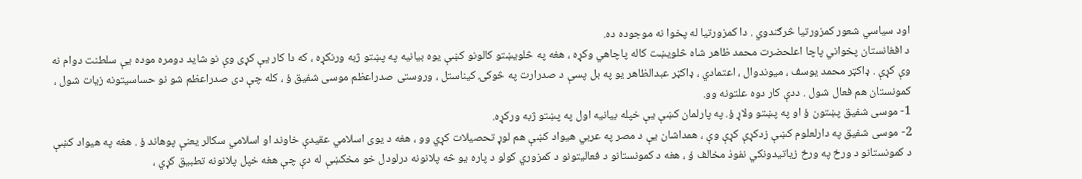اود سياسي شعور كمزورتيا څرګندوي . دا كمزورتيا له پخوا نه موجوده ده.
د افغانستان پخواني پاچا اعلحضرت محمد ظاهر شاه څلويښت كاله پاچاهي وكړه ، هغه په څلويښتو كالونو كښې يوه بيانيه په پښتو ژبه ورنكړه ، كه دا كار يې كړى وې نو شايد دومره موده يې سلطنت دوام نه وې كړې . ډاكټر محمد يوسف ، ميوندوال ، اعتمادي ، ډاكټر عبدالظاهر يو په بل پسې د صدرارت په څوكۍ كيناستل ، وروستى صدراعظم موسى شفيق ؤ ، كله چې دى صدراعظم شو نو حساسيتونه زيات شول ، كمونستان هم فعال شول . ددې كار دوه علتونه وو.
1- موسى شفيق پښتون ؤ او په پښتو ولاړ ؤ. په پارلمان كښې يې خپله بيانيه اول په پښتو ژبه وركړه.
2- موسى شفيق په دارلعلوم كښې زدكړې كړې وې ، همداشان يې د مصر په عربي هيواد كښې هم لوړ تحصيلات كړي وو ، هغه د يوى اسلامي عقيدې خاوند او اسلامي سكالر يعنې پوهاند ؤ . هغه په هيواد كښې د كمونستانو د ورځ په ورځ زياتيدونكي نفوذ مخالف ؤ ، هغه د كمونستانو د فعاليتونو د كمزوري كولو د پاره يو څه پلانونه درلودل خو مخكښې له دې چې هغه خپل پلانونه تطبيق كړي ،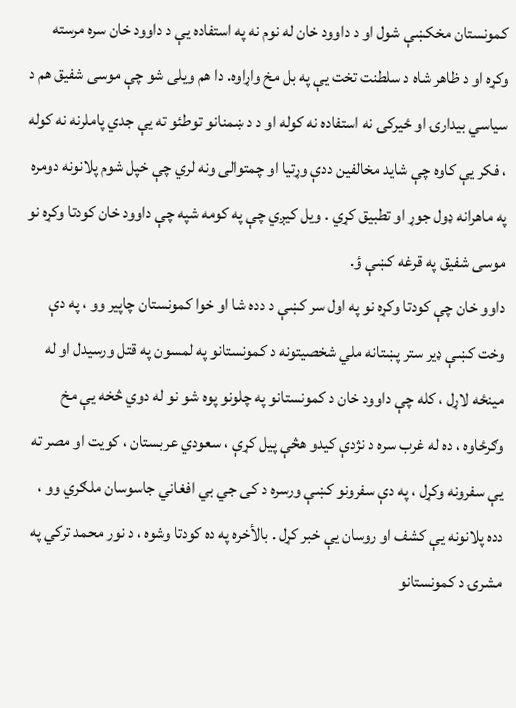كمونستان مخكښې شول او د داوود خان له نوم نه په استفاده يې د داوود خان سره مرسته وكړه او د ظاهر شاه د سلطنت تخت يې په بل مخ واړاوه. دا هم ويلى شو چې موسى شفيق هم د سياسي بيدارۍ او ځيركۍ نه استفاده نه كوله او د د ښمنانو توطئو ته يې جدي پاملرنه نه كوله ، فكر يې كاوه چې شايد مخالفين ددې وړتيا او چمتوالى ونه لري چې خپل شوم پلانونه دومره په ماهرانه ډول جوړ او تطبيق كړي . ويل كيږي چې په كومه شپه چې داوود خان كودتا وكړه نو موسى شفيق په قرغه كښې ؤ.
داوو خان چې كودتا وكړه نو په اول سر كښې د دده شا او خوا كمونستان چاپير وو ، په دې وخت كښې ډير ستر پښتانه ملي شخصيتونه د كمونستانو په لمسون په قتل ورسيدل او له مينځه لاړل ، كله چې داوود خان د كمونستانو په چلونو پوه شو نو له دوي څخه يې مخ وګرځاوه ، ده له غرب سره د نژدې كيدو هڅې پيل كړې ، سعودي عربستان ، كويت او مصر ته يې سفرونه وكړل ، په دې سفرونو كښې ورسره د كى جي بي افغاني جاسوسان ملګري وو ، دده پلانونه يې كشف او روسان يې خبر كړل . بالأخره په ده كودتا وشوه ، د نور محمد تركي په مشرۍ د كمونستانو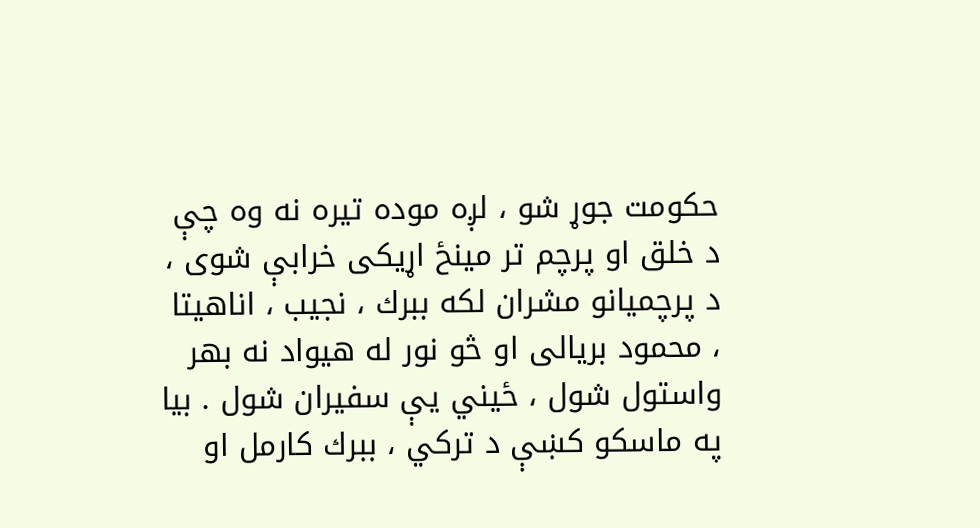حكومت جوړ شو ، لږه موده تيره نه وه چې د خلق او پرچم تر مينځ اړيكى خرابې شوى ، د پرچميانو مشران لكه ببرك ، نجيب ، اناهيتا ، محمود بريالى او څو نور له هيواد نه بهر واستول شول ، ځيني يې سفيران شول . بيا په ماسكو كښې د تركي ، ببرك كارمل او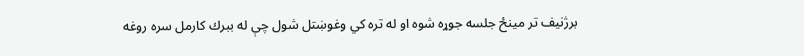برژنيف تر مينځ جلسه جوړه شوه او له تره كي وغوښتل شول چې له ببرك كارمل سره روغه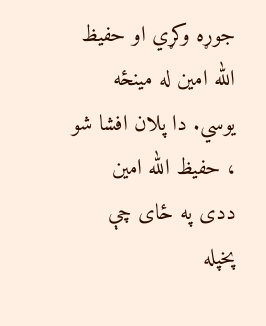جوړه وكړي او حفيظ الله امين له مينځه يوسي. دا پلان افشا شو ، حفيظ الله امين ددى په ځاى چې پخپله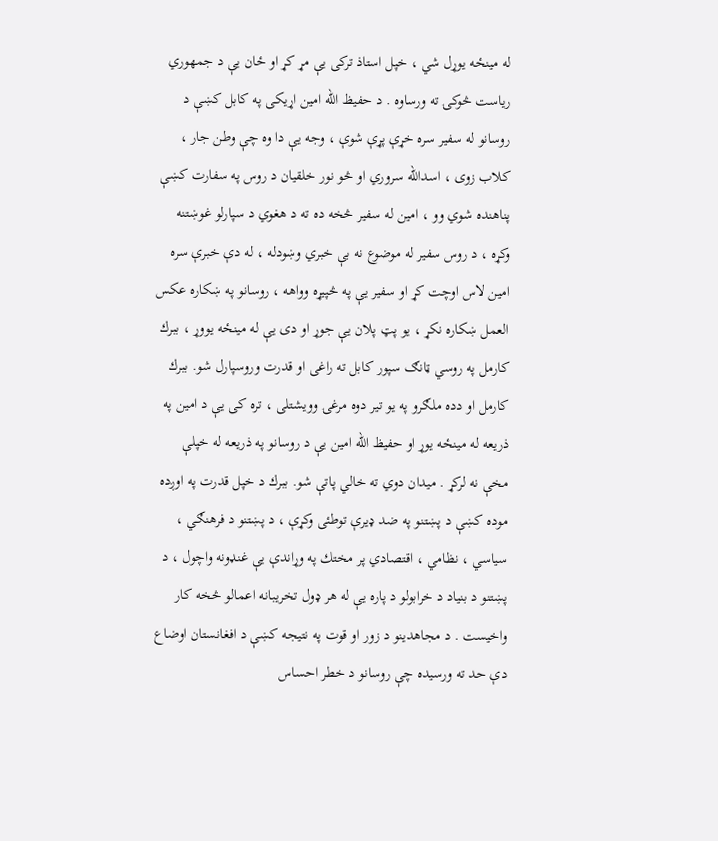له مينځه يوړل شي ، خپل استاذ تركى يې مړ كړ او ځان يې د جمهوري رياست څوكۍ ته ورساوه . د حفيظ الله امين اړيكى په كابل كښې د روسانو له سفير سره خړې پړې شوې ، وجه يې دا وه چې وطن جار ، كلاب زوى ، اسدالله سروري او څو نور خلقيان د روس په سفارت كښې پناهنده شوي وو ، امين له سفير څخه ده ته د هغوي د سپارلو غوښتنه وكړه ، د روس سفير له موضوع نه بې خبري وښودله ، له دې خبرې سره امين لاس اوچت كړ او سفير يې په څپيړه وواهه ، روسانو په ښكاره عكس العمل ښكاره نكړ ، يو پټ پلان يې جوړ او دى يې له مينځه يووړ ، ببرك كارمل په روسي ټانګ سپور كابل ته راغى او قدرت وروسپارل شو. ببرك كارمل او دده ملګرو په يو تير دوه مرغۍ وويشتلى ، تره كى يې د امين په ذريعه له مينځه يوړ او حفيظ الله امين يې د روسانو په ذريعه له خپلې مخې نه لركړ . ميدان دوي ته خالي پاتې شو. ببرك د خپل قدرت په اوږده موده كښې د پښتنو په ضد ډيرې توطئى وكړې ، د پښتنو د فرهنګي ، سياسي ، نظامي ، اقتصادي پر مختك په وړاندې يې غنډونه واچول ، د پښتنو د بنياد د خرابولو د پاره يې له هر ډول تخريبانه اعمالو څخه كار واخيست . د مجاهدينو د زور او قوت په نتيجه كښې د افغانستان اوضاع دې حد ته ورسيده چې روسانو د خطر احساس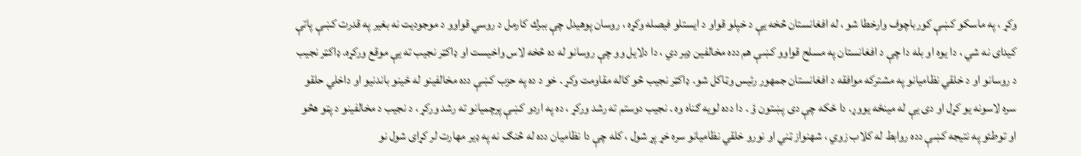وكړ ، په ماسكو كښې كورباچوف وارخطا شو ، له افغانستان څخه يې د خپلو قواو د ايستلو فيصله وكړه ، روسان پوهيدل چې ببرك كارمل د روسي قواوو د موجوديت نه بغير په قدرت كښې پاتې كيداى نه شي ، دا يوه او بله دا چې د افغانستان په مسلح قواوو كښې هم دده مخالفين ډير دي ، دا دلايل وو چې روسانو له ده څخه لاس واخيست او ډاكټر نجيب ته يې موقع وركړه. ډاكټر نجيب د روسانو او د خلقي نظاميانو په مشتركه موافقه د افغانستان جمهور رئيس وټاكل شو. ډاكټر نجيب څو كاله مقاومت وكړ . خو د ده په حزب كښې دده مخالفينو له ځينو باندنيو او داخلي حلقو سره لاسونه يو كړل او دى يې له مينځه يووړ. دا ځكه چې دى پښتون ؤ . دا دده لويه ګناه وه . نجيب دوستم ته رشد وركړ ، ده په اردو كښې پرچميانو ته رشد وركړ ، د نجيب د مخالفينو د پټو هڅو او توطئو په نتيجه كښې دده روابط له كلاب زوي ، شهنواز ټني او نورو خلقي نظاميانو سره خړ پړ شول ، كله چې دا نظاميان دده له څنګ نه په ډير مهارت لر كړاى شول نو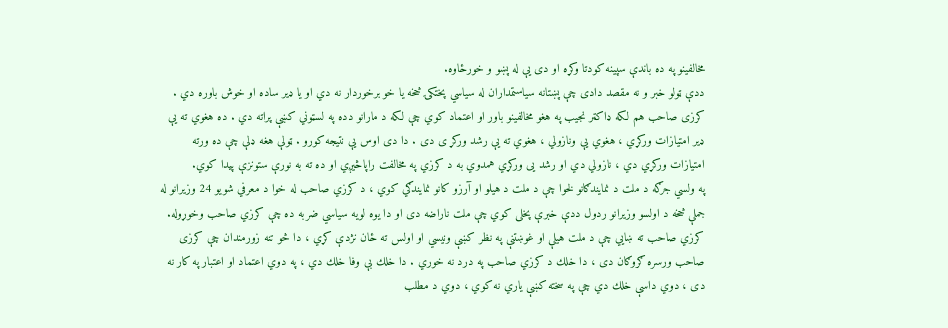مخالفينو په ده باندې سپينه كودتا وكړه او دى يې له پښو و خورځاوه.
ددې ټولو خبر و نه مقصد دادى چې پښتانه سياستمداران له سياسي پختكۍ څخه يا خو برخوردار نه دي او يا ډير ساده او خوش باوره دي .
كرزى صاحب هم لكه ډاكټر نجيب په هغو مخالفينو باور او اعتماد كوي چې لكه د مارانو دده په لسټوني كښې پراته دي . ده هغوي ته يې ډير امتيازات وركړي ، هغوي يې ونازولي ، هغوي ته يې رشد وركړ ى دى . دا دى اوس يې نتيجه كورو . ټولې هغه ډلې چې ده ورته امتيازات وركړي دي ، نازولي دي او رشد يى وركړي همدوي به د كرزي په مخالفت راپاڅيږي او ده ته به نورې ستونزې پيدا كوي.
په ولسي جرګه د ملت د نمايندګانو لخوا چې د ملت د هيلو او آرزو كانو نمايندګي كوي ، د كرزي صاحب له خوا د معرفي شويو 24 وزيرانو له جملې څخه د اولسو وزيرانو ردول ددې خبرې پخلى كوي چې ملت ناراضه دى او دا يوه لويه سياسي ضربه ده چې كرزي صاحب وخوړوله.
كرزي صاحب ته ښايي چې د ملت هيلې او غوښتنې په نظر كښې ونيسي او اولس ته ځان نژدې كړي ، دا څو تنه زورمندان چې كرزى صاحب ورسره ګروګان دى ، دا خلك د كرزي صاحب په درد نه خوري . دا خلك بې وفا خلك دي ، په دوي اعتماد او اعتبار په كار نه دى ، دوي داسې خلك دي چې په سخته كښې ياري نه كوي ، دوي د مطلب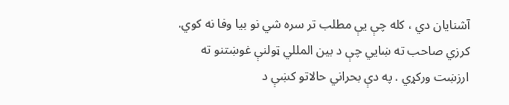آشنايان دي ، كله چې يې مطلب تر سره شي نو بيا وفا نه كوي.
كرزي صاحب ته ښايي چې د بين المللي ټولنې غوښتنو ته ارزښت وركړي . په دې بحراني حالاتو كښې د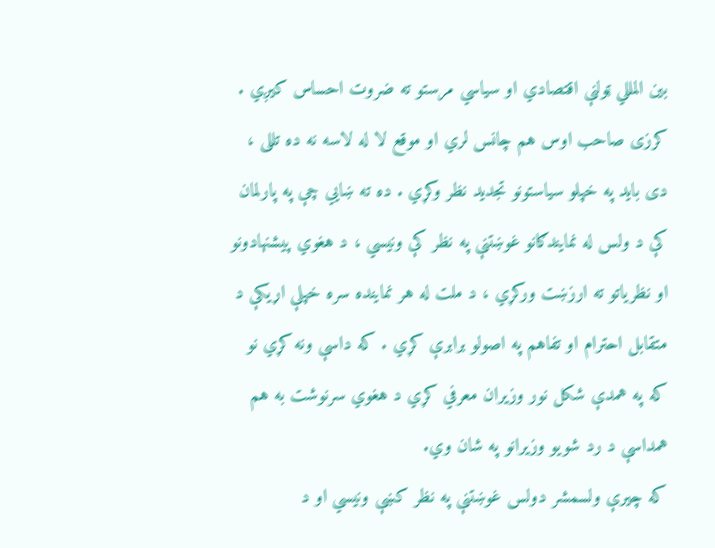بين المللي ټولنې اقتصادي او سياسي مرستو ته ضروت احساس كيږي .
كرزى صاحب اوس هم چانس لري او موقع لا له لاسه نه ده تللى ، دى بايد په خپلو سياستونو تجديد نظر وكړي . ده ته ښايي چې په پارلمان كې د ولس له نمايندګانو غوښتنې په نظر كې ونيسي ، د هغوي پيشنهادونو او نظرياتو ته ارزښت وركړي ، د ملت له هر نماينده سره خپلې اړيكې د متقابل احترام او تفاهم په اصولو برابرې كړي . كه داسې ونه كړي نو كه په همدې شكل نور وزيران معرفي كړي د هغوي سرنوشت به هم همداسې د رد شويو وزيرانو په شان وي.
كه چيرې ولسمشر دولس غوښتنې په نظر كښې ونيسي او د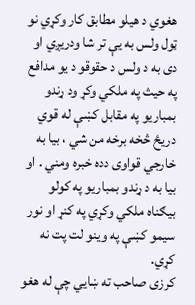هغوي د هيلو مطابق كار وكړي نو ټول ولس به يې تر شا ودريږي او دى به د ولس د حقوقو د يو مدافع په حيث په ملكي وكړ ود ړندو بمباريو په مقابل كښې له قوي دريځ څخه برخه من شي ، بيا به خارجي قواوى دده خبره ومني . او بيا به د ړندو بمباريو په كولو بيګناه ملكي وكړي په كنړ او نور سيمو كښې په وينو لت پت نه كړي.
كرزى صاحب ته ښايي چې له هغو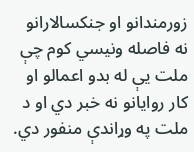زورمندانو او جنكسالارانو نه فاصله ونيسي كوم چې ملت يې له بدو اعمالو او كار روايانو نه خبر دي او د ملت په وړاندې منفور دي.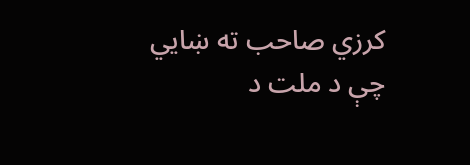كرزي صاحب ته ښايي چې د ملت د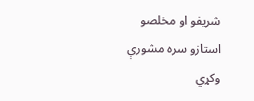شريفو او مخلصو استازو سره مشورې وكړي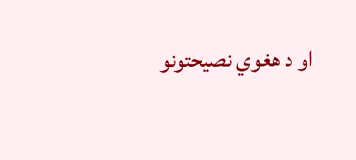او د هغوي نصيحتونو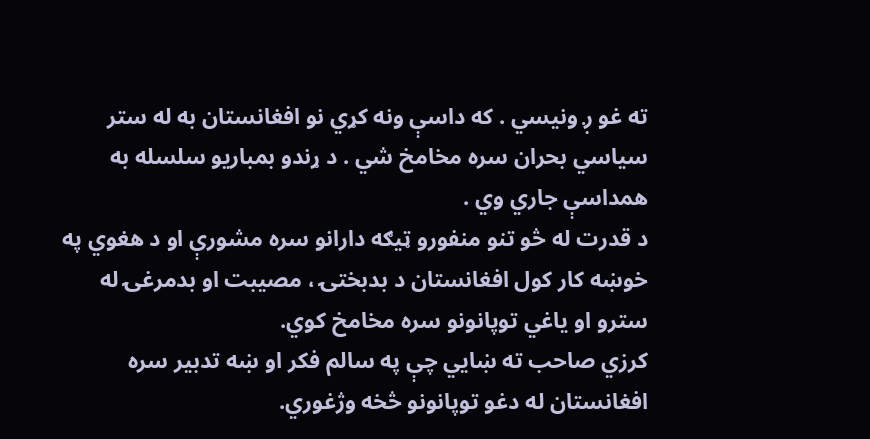ته غو ږ ونيسي . كه داسې ونه كړي نو افغانستان به له ستر سياسي بحران سره مخامخ شي . د ړندو بمباريو سلسله به همداسې جاري وي .
د قدرت له څو تنو منفورو ټيګه دارانو سره مشورې او د هغوي په خوښه كار كول افغانستان د بدبختۍ ، مصيبت او بدمرغۍ له سترو او ياغي توپانونو سره مخامخ كوي.
كرزي صاحب ته ښايي چې په سالم فكر او ښه تدبير سره افغانستان له دغو توپانونو څخه وژغوري.